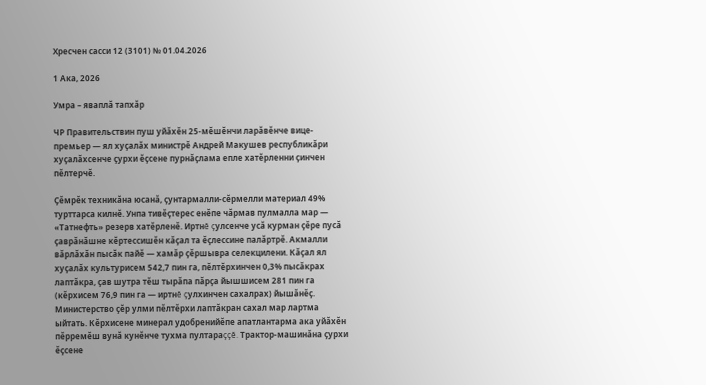Хресчен сасси 12 (3101) № 01.04.2026

1 Ака, 2026

Умра – яваплă тапхăр

ЧР Правительствин пуш уйăхĕн 25-мĕшĕнчи ларăвĕнче вице-премьер — ял хуçалăх министрĕ Андрей Макушев республикăри хуçалăхсенче çурхи ĕçсене пурнăçлама епле хатĕрленни çинчен пĕлтерчĕ.

Çĕмрĕк техникăна юсанă, çунтармалли-сĕрмелли материал 49% турттарса килнĕ. Унпа тивĕçтерес енĕпе чăрмав пулмалла мар — «Татнефть» резерв хатĕрленĕ. Иртнĕ çулсенче усă курман çĕре пусă çаврăнăшне кĕртессишĕн кăçал та ĕçлессине палăртрĕ. Акмалли вăрлăхăн пысăк пайĕ — хамăр çĕршывра селекцилени. Кăçал ял хуçалăх культурисем 542,7 пин га, пĕлтĕрхинчен 0,3% пысăкрах лаптăкра, çав шутра тĕш тырăпа пăрçа йышшисем 281 пин га (кĕрхисем 76,9 пин га — иртнĕ çулхинчен сахалрах) йышăнĕç. Министерство çĕр улми пĕлтĕрхи лаптăкран сахал мар лартма ыйтать. Кĕрхисене минерал удобренийĕпе апатлантарма ака уйăхĕн пĕрремĕш вунă кунĕнче тухма пултараççĕ. Трактор-машинăна çурхи ĕçсене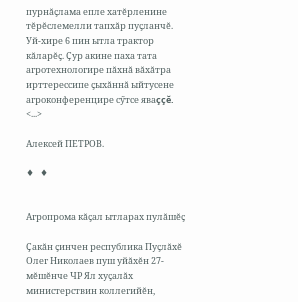пурнăçлама епле хатĕрленине тĕрĕслемелли тапхăр пуçланчĕ. Уй-хире 6 пин ытла трактор кăларĕç. Çур акине паха тата агротехнологире пăхнă вăхăтра ирттерессипе çыхăннă ыйтусене агроконференцире сӳтсе яваççĕ. <...>

Алексей ПЕТРОВ.

♦   ♦


Агропрома кăçал ытларах пулăшĕç

Çакăн çинчен республика Пуçлăхĕ Олег Николаев пуш уйăхĕн 27-мĕшĕнче ЧР Ял хуçалăх министерствин коллегийĕн,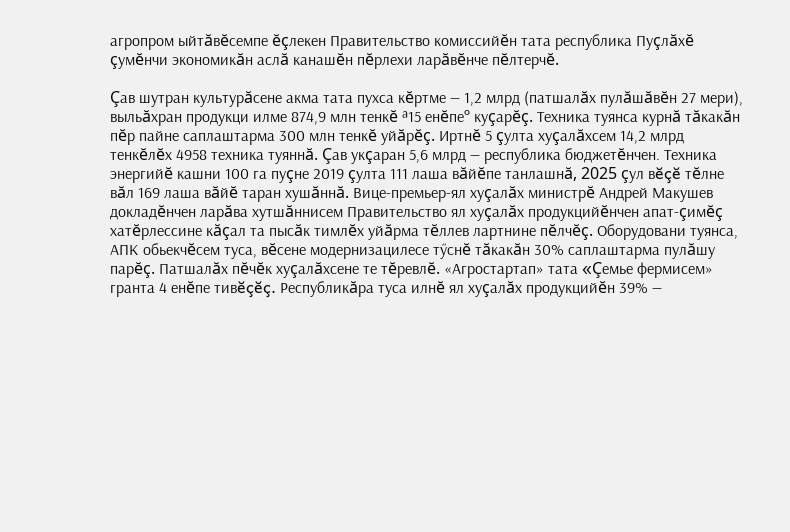агропром ыйтăвĕсемпе ĕçлекен Правительство комиссийĕн тата республика Пуçлăхĕ çумĕнчи экономикăн аслă канашĕн пĕрлехи ларăвĕнче пĕлтерчĕ.

Çав шутран культурăсене акма тата пухса кĕртме — 1,2 млрд (патшалăх пулăшăвĕн 27 мери), выльăхран продукци илме 874,9 млн тенкĕ ª15 енĕпеº куçарĕç. Техника туянса курнă тăкакăн пĕр пайне саплаштарма 300 млн тенкĕ уйăрĕç. Иртнĕ 5 çулта хуçалăхсем 14,2 млрд тенкĕлĕх 4958 техника туяннă. Çав укçаран 5,6 млрд — республика бюджетĕнчен. Техника энергийĕ кашни 100 га пуçне 2019 çулта 111 лаша вăйĕпе танлашнă, 2025 çул вĕçĕ тĕлне вăл 169 лаша вăйĕ таран хушăннă. Вице-премьер-ял хуçалăх министрĕ Андрей Макушев докладĕнчен ларăва хутшăннисем Правительство ял хуçалăх продукцийĕнчен апат-çимĕç хатĕрлессине кăçал та пысăк тимлĕх уйăрма тĕллев лартнине пĕлчĕç. Оборудовани туянса, АПК обьекчĕсем туса, вĕсене модернизацилесе тӳснĕ тăкакăн 30% саплаштарма пулăшу парĕç. Патшалăх пĕчĕк хуçалăхсене те тĕревлĕ. «Агростартап» тата «Çемье фермисем» гранта 4 енĕпе тивĕçĕç. Республикăра туса илнĕ ял хуçалăх продукцийĕн 39% —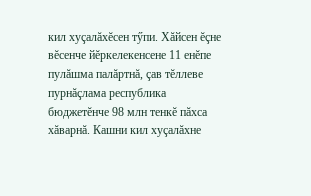кил хуçалăхĕсен тӳпи. Хăйсен ĕçне вĕсенче йĕркелекенсене 11 енĕпе пулăшма палăртнă, çав тĕллеве пурнăçлама республика бюджетĕнче 98 млн тенкĕ пăхса хăварнă. Кашни кил хуçалăхне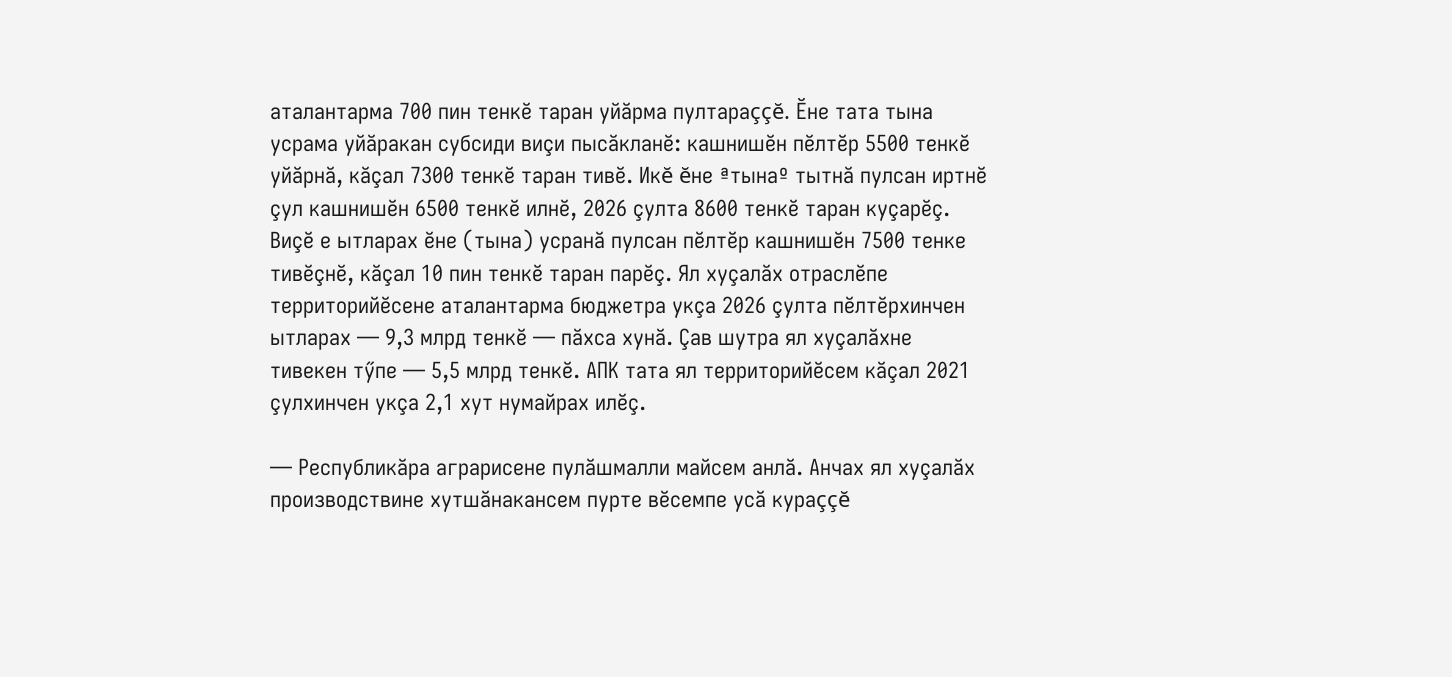аталантарма 700 пин тенкĕ таран уйăрма пултараççĕ. Ĕне тата тына усрама уйăракан субсиди виçи пысăкланĕ: кашнишĕн пĕлтĕр 5500 тенкĕ уйăрнă, кăçал 7300 тенкĕ таран тивĕ. Икĕ ĕне ªтынаº тытнă пулсан иртнĕ çул кашнишĕн 6500 тенкĕ илнĕ, 2026 çулта 8600 тенкĕ таран куçарĕç. Виçĕ е ытларах ĕне (тына) усранă пулсан пĕлтĕр кашнишĕн 7500 тенке тивĕçнĕ, кăçал 10 пин тенкĕ таран парĕç. Ял хуçалăх отраслĕпе территорийĕсене аталантарма бюджетра укçа 2026 çулта пĕлтĕрхинчен ытларах — 9,3 млрд тенкĕ — пăхса хунă. Çав шутра ял хуçалăхне тивекен тӳпе — 5,5 млрд тенкĕ. АПК тата ял территорийĕсем кăçал 2021 çулхинчен укçа 2,1 хут нумайрах илĕç.

— Республикăра аграрисене пулăшмалли майсем анлă. Анчах ял хуçалăх производствине хутшăнакансем пурте вĕсемпе усă кураççĕ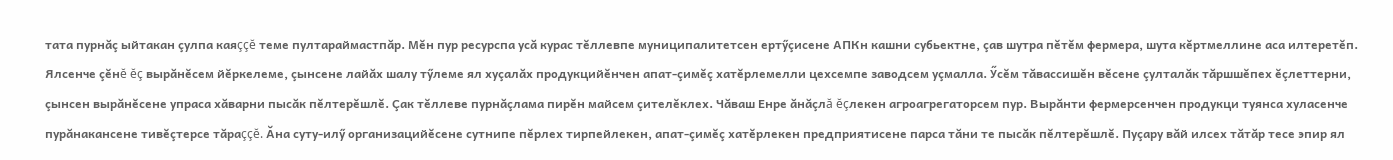тата пурнăç ыйтакан çулпа каяççĕ теме пултараймастпăр. Мĕн пур ресурспа усă курас тĕллевпе муниципалитетсен ертӳçисене АПКн кашни субьектне, çав шутра пĕтĕм фермера, шута кĕртмеллине аса илтеретĕп. Ялсенче çĕнĕ ĕç вырăнĕсем йĕркелеме, çынсене лайăх шалу тӳлеме ял хуçалăх продукцийĕнчен апат-çимĕç хатĕрлемелли цехсемпе заводсем уçмалла. Ӳсĕм тăвассишĕн вĕсене çулталăк тăршшĕпех ĕçлеттерни, çынсен вырăнĕсене упраса хăварни пысăк пĕлтерĕшлĕ. Çак тĕллеве пурнăçлама пирĕн майсем çителĕклех. Чăваш Енре ăнăçлă ĕçлекен агроагрегаторсем пур. Вырăнти фермерсенчен продукци туянса хуласенче пурăнакансене тивĕçтерсе тăраççĕ. Ăна суту-илӳ организацийĕсене сутнипе пĕрлех тирпейлекен, апат-çимĕç хатĕрлекен предприятисене парса тăни те пысăк пĕлтерĕшлĕ. Пуçару вăй илсех тăтăр тесе эпир ял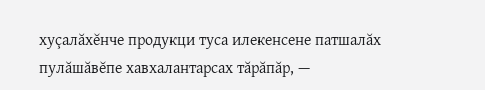хуçалăхĕнче продукци туса илекенсене патшалăх пулăшăвĕпе хавхалантарсах тăрăпăр, —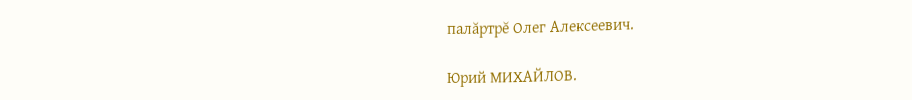палăртрĕ Олег Алексеевич.

Юрий МИХАЙЛОВ.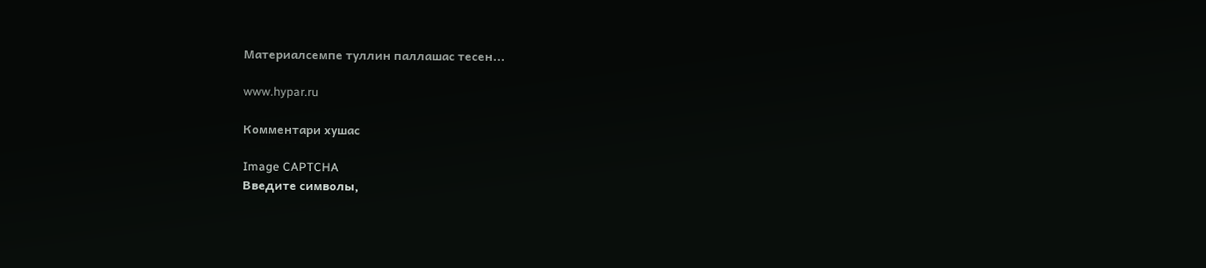Материалсемпе туллин паллашас тесен...

www.hypar.ru

Комментари хушас

Image CAPTCHA
Введите символы,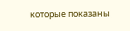которые показаны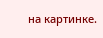на картинке.